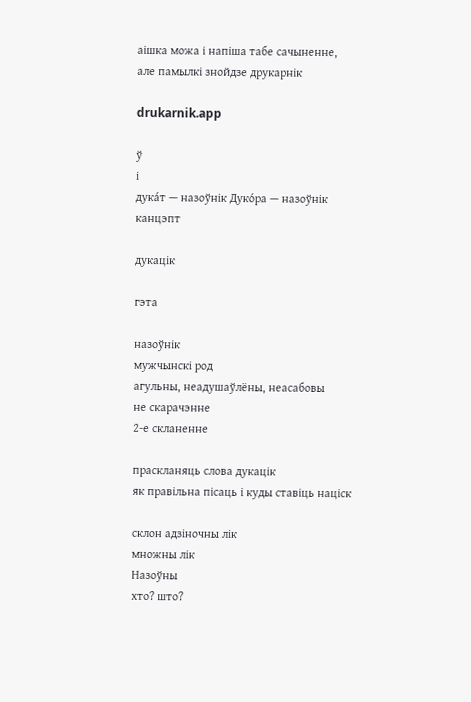аішка можа і напіша табе сачыненне,
але памылкі знойдзе друкарнік

drukarnik.app

ў
і
дука́т — назоўнік Дуко́ра — назоўнік
канцэпт

дукацік

гэта

назоўнік
мужчынскі род
агульны, неадушаўлёны, неасабовы
не скарачэнне
2-е скланенне

праскланяць слова дукацік
як правільна пісаць і куды ставіць націск

склон адзіночны лік
множны лік
Назоўны
хто? што?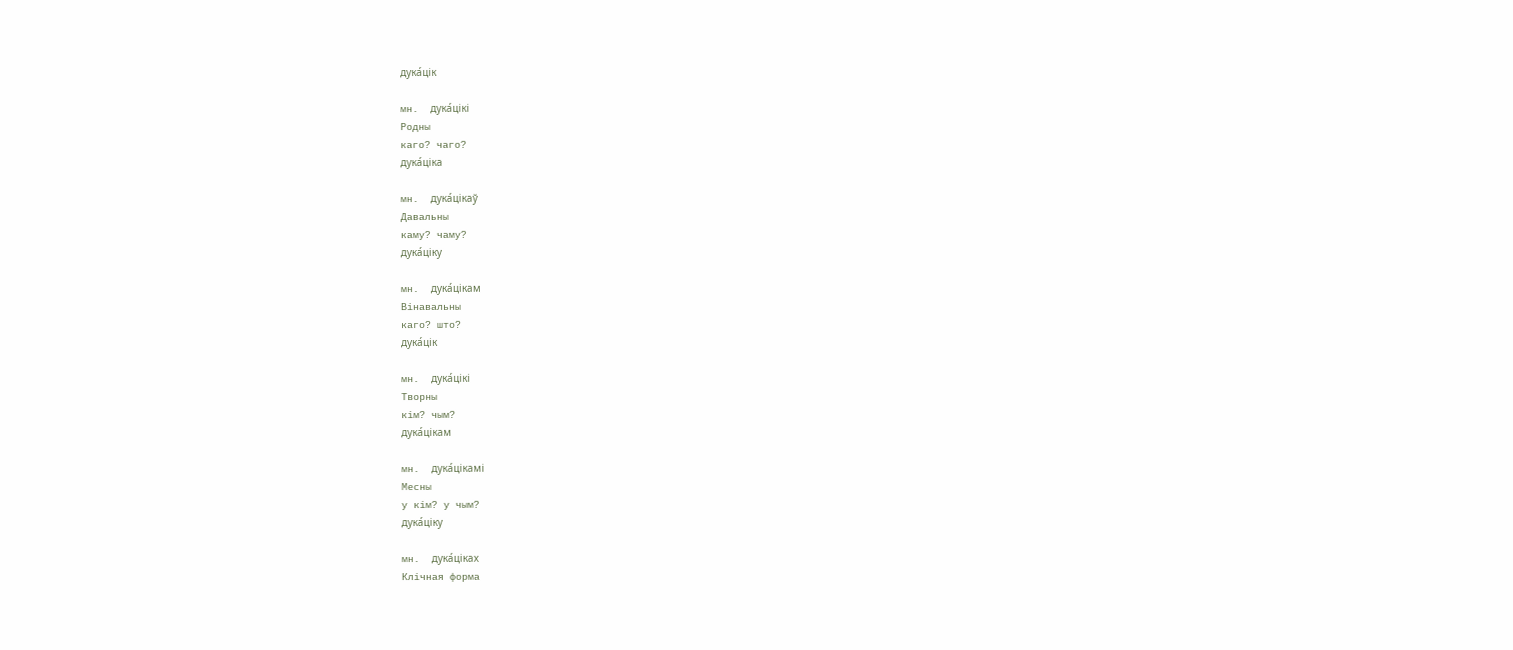дука́цік

мн.  дука́цікі
Родны
каго? чаго?
дука́ціка

мн.  дука́цікаў
Давальны
каму? чаму?
дука́ціку

мн.  дука́цікам
Вінавальны
каго? што?
дука́цік

мн.  дука́цікі
Творны
кім? чым?
дука́цікам

мн.  дука́цікамі
Месны
у кім? у чым?
дука́ціку

мн.  дука́ціках
Клічная форма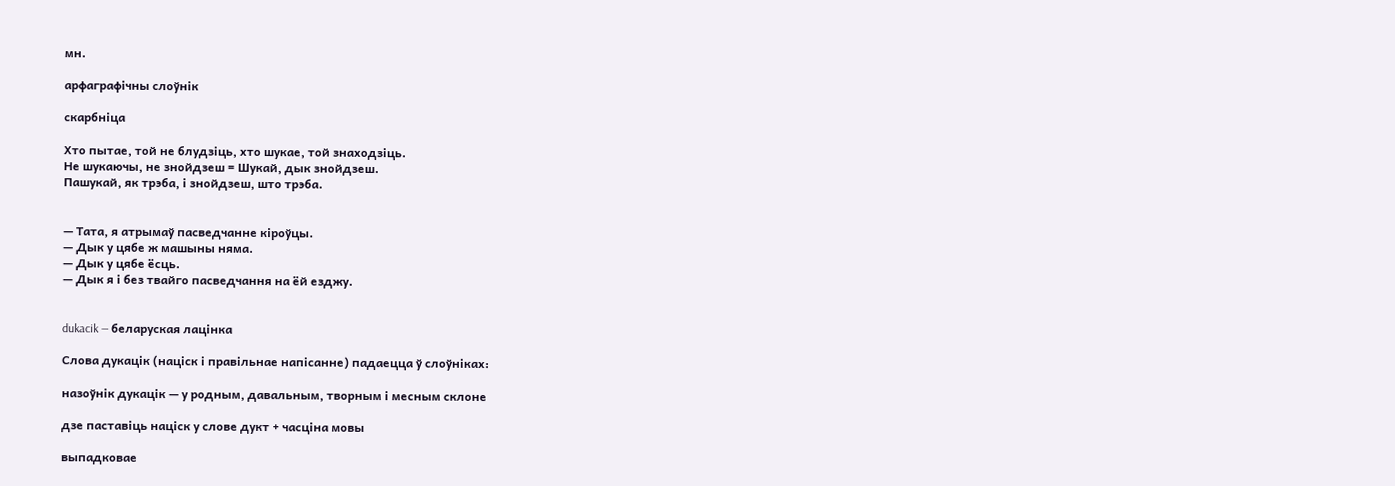мн.

арфаграфічны слоўнік

скарбніца

Хто пытае, той не блудзіць, хто шукае, той знаходзіць.
Не шукаючы, не знойдзеш = Шукай, дык знойдзеш.
Пашукай, як трэба, і знойдзеш, што трэба.


— Тата, я атрымаў пасведчанне кіроўцы.
— Дык у цябе ж машыны няма.
— Дык у цябе ёсць.
— Дык я і без твайго пасведчання на ёй езджу.


dukacik — беларуская лацінка

Слова дукацік (націск і правільнае напісанне) падаецца ў слоўніках:

назоўнік дукацік — у родным, давальным, творным і месным склоне

дзе паставіць націск у слове дукт + часціна мовы

выпадковае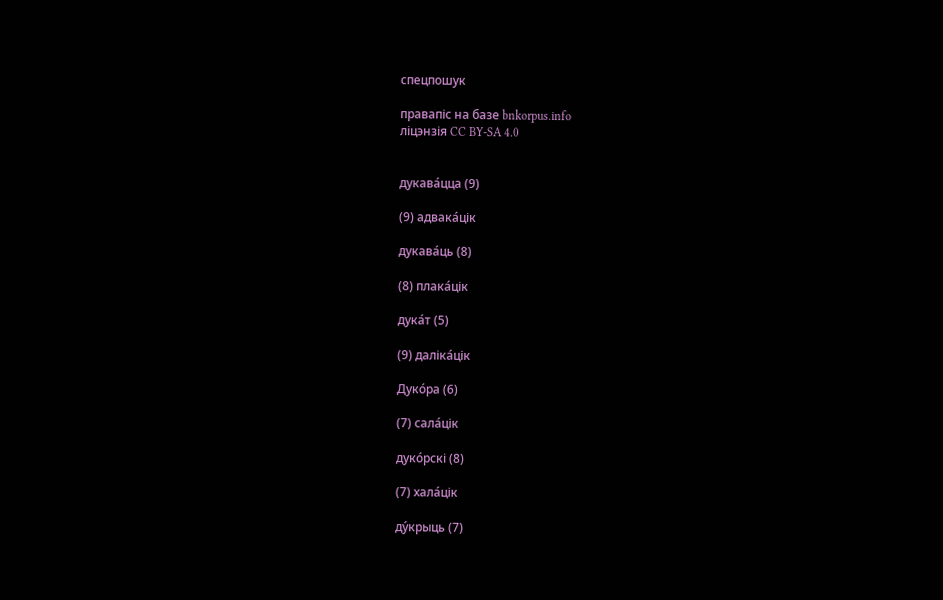спецпошук

правапіс на базе bnkorpus.info
ліцэнзія CC BY-SA 4.0


дукава́цца (9)

(9) адвака́цік

дукава́ць (8)

(8) плака́цік

дука́т (5)

(9) даліка́цік

Дуко́ра (6)

(7) сала́цік

дуко́рскі (8)

(7) хала́цік

ду́крыць (7)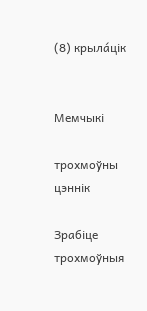(8) крыла́цік


Мемчыкі

трохмоўны цэннік

Зрабіце трохмоўныя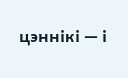цэннікі — і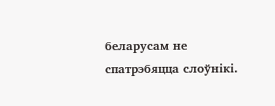беларусам не спатрэбяцца слоўнікі.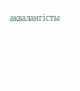аквалангісты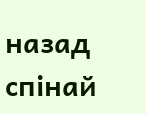назад спінай